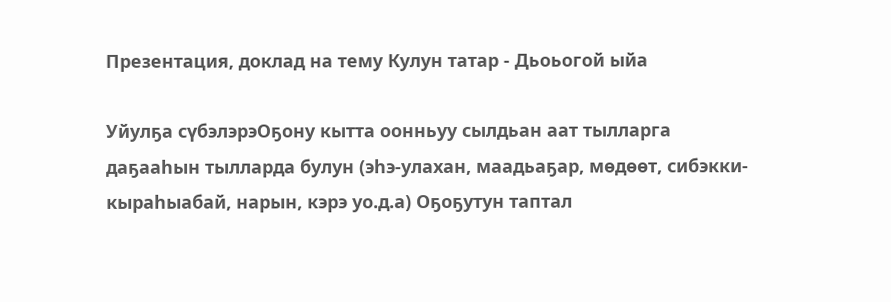Презентация, доклад на тему Кулун татар - Дьоьогой ыйа

Уйулҕа сүбэлэрэОҕону кытта оонньуу сылдьан аат тылларга даҕааһын тылларда булун (эһэ-улахан, маадьаҕар, мөдөөт, сибэкки- кыраһыабай, нарын, кэрэ уо.д.а) Оҕоҕутун таптал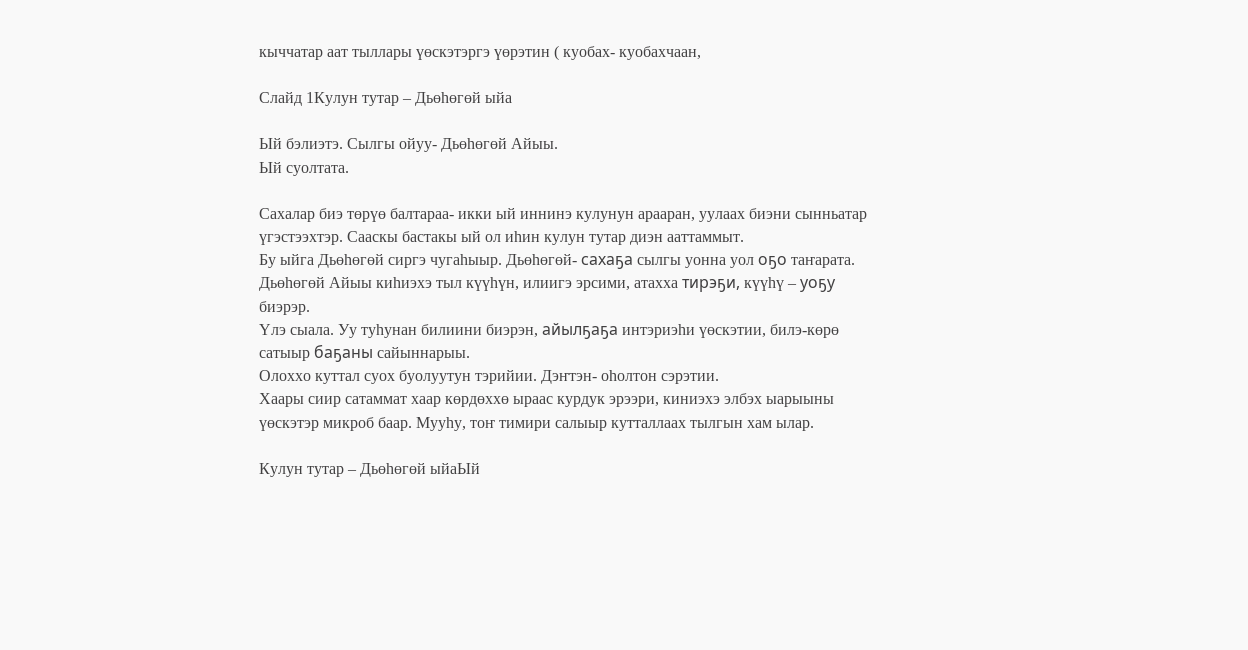кыччатар аат тыллары үөскэтэргэ үөрэтин ( куобах- куобахчаан,

Слайд 1Кулун тутар – Дьөһөгөй ыйа

Ый бэлиэтэ. Сылгы ойуу- Дьөһөгөй Айыы.
Ый суолтата.

Сахалар биэ төрүө балтараа- икки ый иннинэ кулунун арааран, уулаах биэни сынньатар үгэстээхтэр. Сааскы бастакы ый ол иһин кулун тутар диэн ааттаммыт.
Бу ыйга Дьөһөгөй сиргэ чугаһыыр. Дьөһөгөй- сахаҕа сылгы уонна уол оҕо таҥарата. Дьөһөгөй Айыы киһиэхэ тыл күүһүн, илиигэ эрсими, атахха тирэҕи, күүһү – уоҕу биэрэр.
Үлэ сыала. Уу туһунан билиини биэрэн, айылҕаҕа интэриэһи үөскэтии, билэ-көрө сатыыр баҕаны сайыннарыы.
Олоххо куттал суох буолуутун тэрийии. Дэҥтэн- оһолтон сэрэтии.
Хаары сиир сатаммат хаар көрдөххө ыраас курдук эрээри, киниэхэ элбэх ыарыыны үөскэтэр микроб баар. Мууһу, тоҥ тимири салыыр кутталлаах тылгын хам ылар.

Кулун тутар – Дьөһөгөй ыйаЫй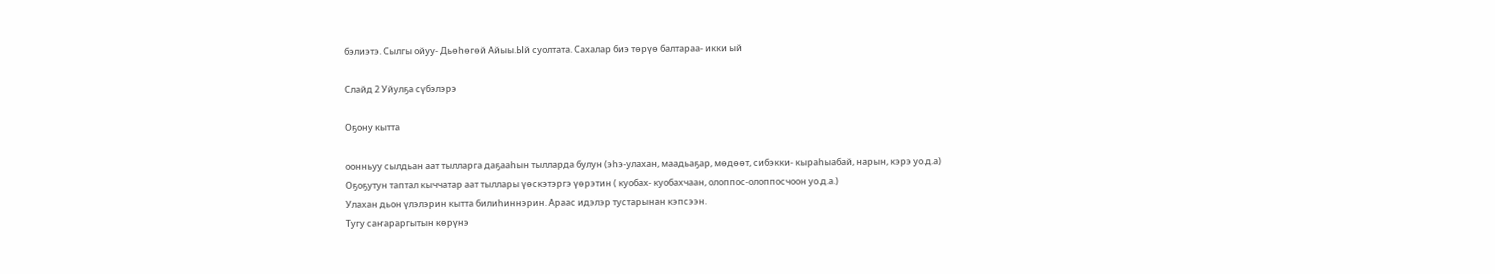бэлиэтэ. Сылгы ойуу- Дьөһөгөй Айыы.Ый суолтата. Сахалар биэ төрүө балтараа- икки ый

Слайд 2 Уйулҕа сүбэлэрэ

Оҕону кытта

оонньуу сылдьан аат тылларга даҕааһын тылларда булун (эһэ-улахан, маадьаҕар, мөдөөт, сибэкки- кыраһыабай, нарын, кэрэ уо.д.а)
Оҕоҕутун таптал кыччатар аат тыллары үөскэтэргэ үөрэтин ( куобах- куобахчаан, олоппос-олоппосчоон уо.д.а.)
Улахан дьон үлэлэрин кытта билиһиннэрин. Араас идэлэр тустарынан кэпсээн.
Тугу саҥараргытын көрүнэ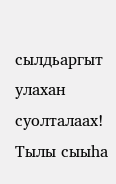сылдьаргыт улахан суолталаах! Тылы сыыһа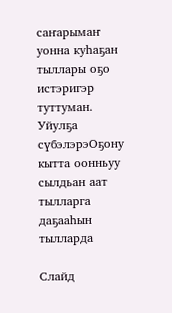саҥарымаҥ уонна куһаҕан тыллары оҕо истэригэр туттуман.
Уйулҕа сүбэлэрэОҕону кытта оонньуу сылдьан аат тылларга даҕааһын тылларда

Слайд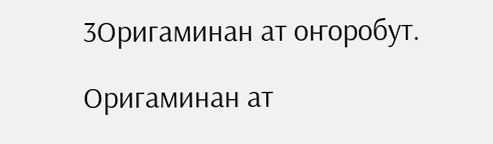3Оригаминан ат оҥоробут.

Оригаминан ат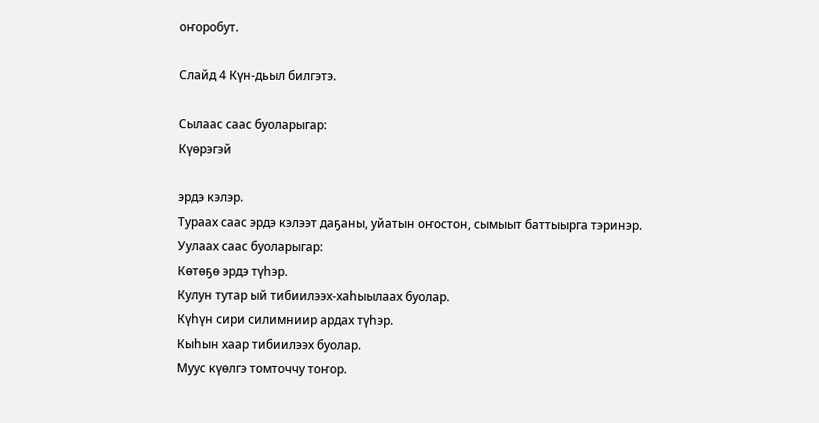оҥоробут.

Слайд 4 Күн-дьыл билгэтэ.

Сылаас саас буоларыгар:
Күөрэгэй

эрдэ кэлэр.
Тураах саас эрдэ кэлээт даҕаны, уйатын оҥостон, сымыыт баттыырга тэринэр.
Уулаах саас буоларыгар:
Көтөҕө эрдэ түһэр.
Кулун тутар ый тибиилээх-хаһыылаах буолар.
Күһүн сири силимниир ардах түһэр.
Кыһын хаар тибиилээх буолар.
Муус күөлгэ томточчу тоҥор.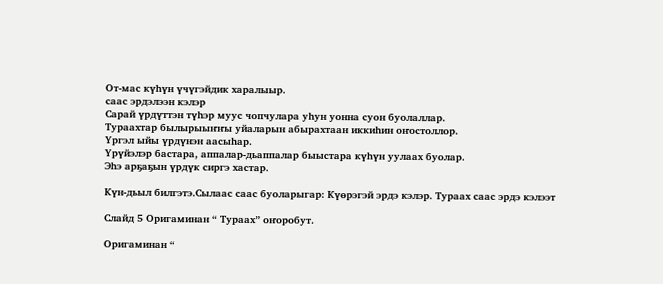От-мас күһүн үчүгэйдик харалыыр.
саас эрдэлээн кэлэр
Сарай үрдүттэн түһэр муус чопчулара уһун уонна суон буолаллар.
Тураахтар былырыыҥҥы уйаларын абырахтаан иккиһин оҥостоллор.
Үргэл ыйы үрдүнэн аасыһар.
Үрүйэлэр бастара, аппалар-дьаппалар быыстара күһүн уулаах буолар.
Эһэ арҕаҕын үрдүк сиргэ хастар.

Күн-дьыл билгэтэ.Сылаас саас буоларыгар: Күөрэгэй эрдэ кэлэр. Тураах саас эрдэ кэлээт

Слайд 5 Оригаминан “ Тураах” оҥоробут.

Оригаминан “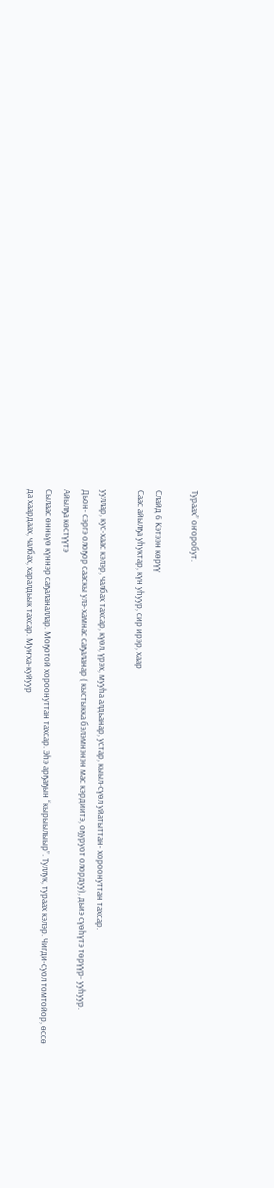Тураах” оҥоробут.

Слайд 6 Кэтээн көрүү
Саас айылҕа уһуктар, күн уһуур, сир ирэр, хаар

ууллар, кус-хаас кэлэр, чалбах тахсар, күөл, үрэх, мууһа алдьанар, устар, кыыл-сүөл уйатыттан- хороонуттан тахсар.
Дьон- сэргэ олоҕор сааскы улэ-хамнас саҕаланар ( кыстыкка бэлэмнэнэн мас кэрдиитэ, оҕуруот олордуу), дьиэ сүөһүтэ төрүүр- ууһуур.
Айылҕа көстүүтэ
Сылаас өнньүө күннэр саҕаланаллар. Моҕотой хороонуттан тахсар. Эһэ арҕаҕын “кырыылыыр”. Туллук, тураах кэлэр. Чигди-суол томтойор, өссө да хаардаах, чалбах, харалдьык тахсар. Муҥха-куйуур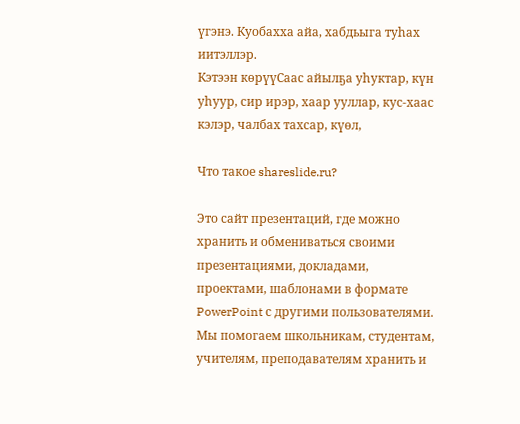үгэнэ. Куобахха айа, хабдьыга туһах иитэллэр.
Кэтээн көрүүСаас айылҕа уһуктар, күн уһуур, сир ирэр, хаар ууллар, кус-хаас кэлэр, чалбах тахсар, күөл,

Что такое shareslide.ru?

Это сайт презентаций, где можно хранить и обмениваться своими презентациями, докладами, проектами, шаблонами в формате PowerPoint с другими пользователями. Мы помогаем школьникам, студентам, учителям, преподавателям хранить и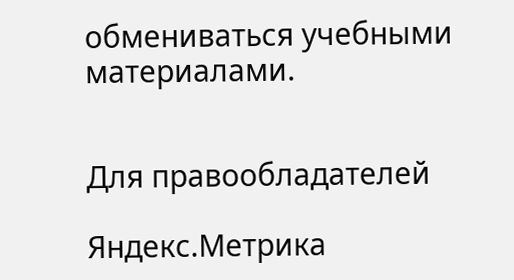обмениваться учебными материалами.


Для правообладателей

Яндекс.Метрика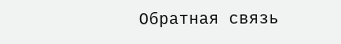Обратная связь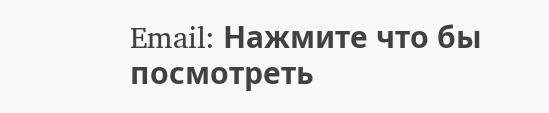Email: Нажмите что бы посмотреть